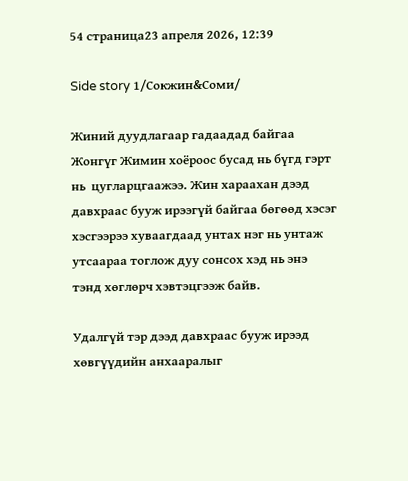54 страница23 апреля 2026, 12:39

Side story 1/Сокжин&Соми/

Жиний дуудлагаар гадаадад байгаа Жонгүг Жимин хоёроос бусад нь бүгд гэрт нь  цугларцгаажээ. Жин хараахан дээд давхраас бууж ирээгүй байгаа бөгөөд хэсэг хэсгээрээ хуваагдаад унтах нэг нь унтаж утсаараа тоглож дуу сонсох хэд нь энэ тэнд хөглөрч хэвтэцгээж байв.

Удалгүй тэр дээд давхраас бууж ирээд хөвгүүдийн анхааралыг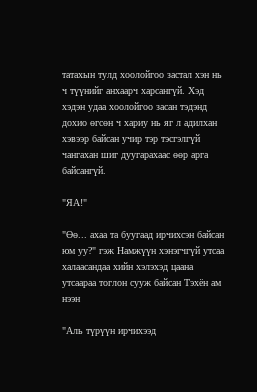татахын тулд хоолойгоо застал хэн нь ч түүнийг анхаарч харсангүй. Хэд хэдэн удаа хоолойгоо засан тэдэнд дохио өгсөн ч хариу нь яг л адилхан хэвээр байсан учир тэр тэсгэлгүй чангахан шиг дуугарахаас өөр арга байсангүй.

"ЯА!"

"Өө... ахаа та буугаад ирчихсэн байсан юм уу?" гэж Намжүүн хэнэгчгүй утсаа халаасандаа хийн хэлэхэд цаана утсаараа тоглон сууж байсан Тэхён ам нээн

"Аль түрүүн ирчихээд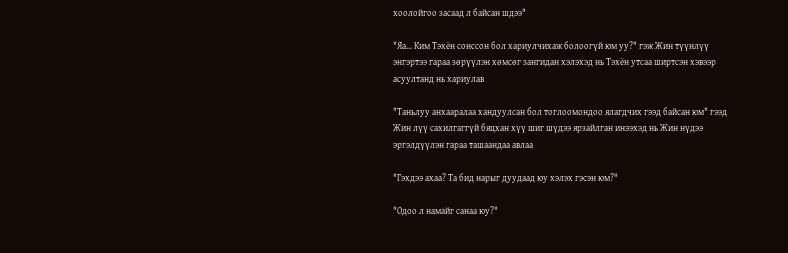хоолойгоо засаад л байсан шдээ"

"Яа... Ким Тэхён сонссон бол хариулчихаж болоогүй юм уу?" гэж Жин түүнлүү энгэртээ гараа зөрүүлэн хөмсөг зангидан хэлэхэд нь Тэхён утсаа ширтсэн хэвээр асуултанд нь хариулав

"Таньлуу анхааралаа хандуулсан бол тоглоомондоо ялагдчих гээд байсан юм" гээд Жин лүү сахилгаггүй бяцхан хүү шиг шүдээ ярзайлган инээхэд нь Жин нүдээ эргэлдүүлэн гараа ташаандаа авлаа

"Гэхдээ ахаа? Та бид нарыг дуудаад юу хэлэх гэсэн юм?"

"Одоо л намайг санаа юу?"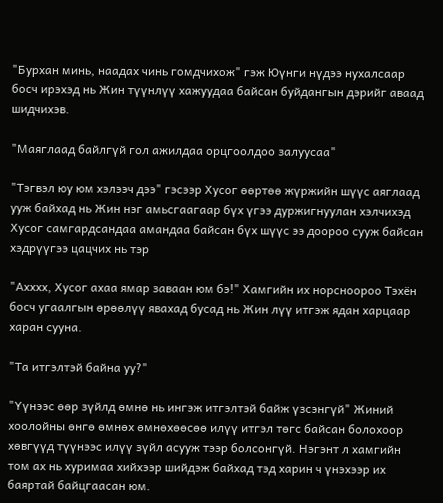"Бурхан минь, наадах чинь гомдчихож" гэж Юүнги нүдээ нухалсаар босч ирэхэд нь Жин түүнлүү хажуудаа байсан буйдангын дэрийг аваад шидчихэв.

"Маяглаад байлгүй гол ажилдаа орцгоолдоо залуусаа"

"Тэгвэл юу юм хэлээч дээ" гэсээр Хусог өөртөө жүржийн шүүс аяглаад ууж байхад нь Жин нэг амьсгаагаар бүх үгээ дуржигнуулан хэлчихэд Хусог самгардсандаа амандаа байсан бүх шүүс ээ доороо сууж байсан хэдрүүгээ цацчих нь тэр

"Ахххх, Хусог ахаа ямар заваан юм бэ!" Хамгийн их норсноороо Тэхён босч угаалгын өрөөлүү явахад бусад нь Жин лүү итгэж ядан харцаар харан сууна.

"Та итгэлтэй байна уу?"

"Үүнээс өөр зүйлд өмнө нь ингэж итгэлтэй байж үзсэнгүй" Жиний хоолойны өнгө өмнөх өмнөхөөсөө илүү итгэл төгс байсан болохоор хөвгүүд түүнээс илүү зүйл асууж тээр болсонгүй. Нэгэнт л хамгийн том ах нь хуримаа хийхээр шийдэж байхад тэд харин ч үнэхээр их баяртай байцгаасан юм.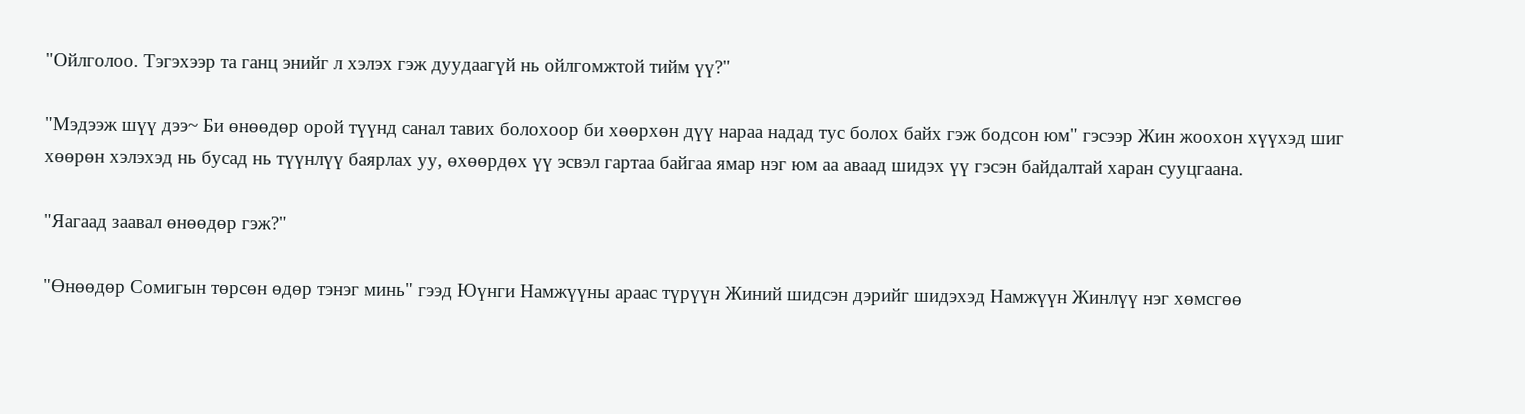"Ойлголоо. Тэгэхээр та ганц энийг л хэлэх гэж дуудаагүй нь ойлгомжтой тийм үү?"

"Мэдээж шүү дээ~ Би өнөөдөр орой түүнд санал тавих болохоор би хөөрхөн дүү нараа надад тус болох байх гэж бодсон юм" гэсээр Жин жоохон хүүхэд шиг хөөрөн хэлэхэд нь бусад нь түүнлүү баярлах уу, өхөөрдөх үү эсвэл гартаа байгаа ямар нэг юм аа аваад шидэх үү гэсэн байдалтай харан сууцгаана.

"Яагаад заавал өнөөдөр гэж?"

"Өнөөдөр Сомигын төрсөн өдөр тэнэг минь" гээд Юүнги Намжүүны араас түрүүн Жиний шидсэн дэрийг шидэхэд Намжүүн Жинлүү нэг хөмсгөө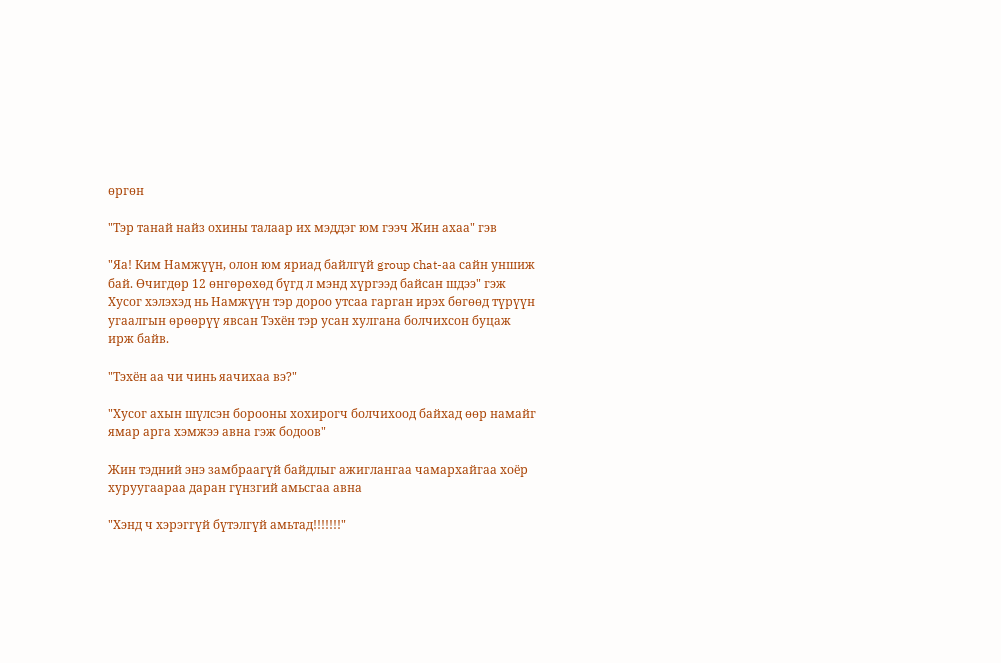өргөн

"Тэр танай найз охины талаар их мэддэг юм гээч Жин ахаа" гэв

"Яа! Ким Намжүүн, олон юм яриад байлгүй group сhat-аа сайн уншиж бай. Өчигдөр 12 өнгөрөхөд бүгд л мэнд хүргээд байсан шдээ" гэж Хусог хэлэхэд нь Намжүүн тэр дороо утсаа гарган ирэх бөгөөд түрүүн угаалгын өрөөрүү явсан Тэхён тэр усан хулгана болчихсон буцаж ирж байв.

"Тэхён аа чи чинь яачихаа вэ?"

"Хусог ахын шүлсэн борооны хохирогч болчихоод байхад өөр намайг ямар арга хэмжээ авна гэж бодоов"

Жин тэдний энэ замбраагүй байдлыг ажиглангаа чамархайгаа хоёр хуруугаараа даран гүнзгий амьсгаа авна

"Хэнд ч хэрэггүй бүтэлгүй амьтад!!!!!!!"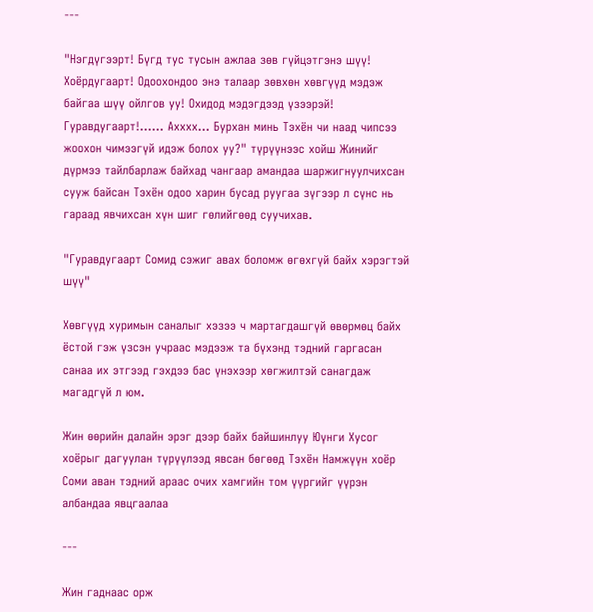---

"Нэгдүгээрт! Бүгд тус тусын ажлаа зөв гүйцэтгэнэ шүү!
Хоёрдугаарт! Одоохондоо энэ талаар зөвхөн хөвгүүд мэдэж байгаа шүү ойлгов уу! Охидод мэдэгдээд үзээрэй!
Гуравдугаарт!...... Ахххх... Бурхан минь Тэхён чи наад чипсээ жоохон чимээгүй идэж болох уу?" түрүүнээс хойш Жинийг дүрмээ тайлбарлаж байхад чангаар амандаа шаржигнуулчихсан сууж байсан Тэхён одоо харин бусад руугаа зүгээр л сүнс нь гараад явчихсан хүн шиг гөлийгөөд суучихав.

"Гуравдугаарт Сомид сэжиг авах боломж өгөхгүй байх хэрэгтэй шүү"

Хөвгүүд хуримын саналыг хэзээ ч мартагдашгүй өвөрмөц байх ёстой гэж үзсэн учраас мэдээж та бүхэнд тэдний гаргасан санаа их этгээд гэхдээ бас үнэхээр хөгжилтэй санагдаж магадгүй л юм.

Жин өөрийн далайн эрэг дээр байх байшинлуу Юүнги Хусог хоёрыг дагуулан түрүүлээд явсан бөгөөд Тэхён Намжүүн хоёр Соми аван тэдний араас очих хамгийн том үүргийг үүрэн албандаа явцгаалаа

---

Жин гаднаас орж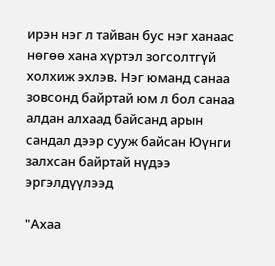ирэн нэг л тайван бус нэг ханаас нөгөө хана хүртэл зогсолтгүй холхиж эхлэв. Нэг юманд санаа зовсонд байртай юм л бол санаа алдан алхаад байсанд арын сандал дээр сууж байсан Юүнги залхсан байртай нүдээ эргэлдүүлээд

"Ахаа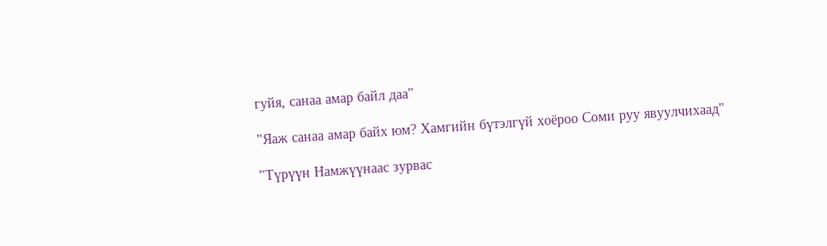гуйя, санаа амар байл даа"

"Яаж санаа амар байх юм? Хамгийн бүтэлгүй хоёроо Соми руу явуулчихаад"

"Түрүүн Намжүүнаас зурвас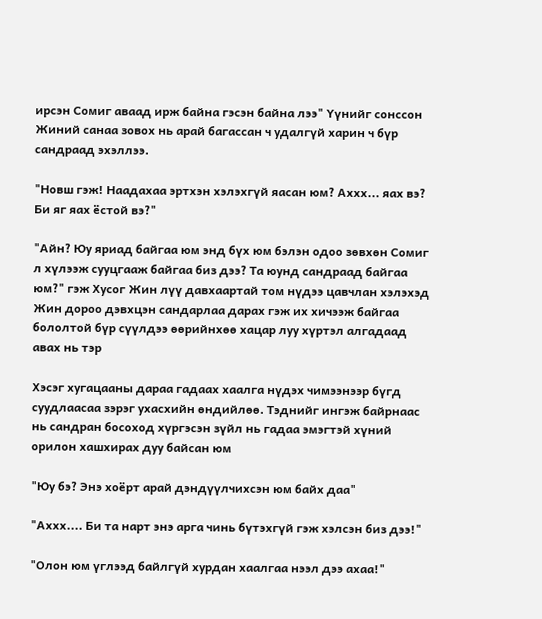ирсэн Сомиг аваад ирж байна гэсэн байна лээ" Үүнийг сонссон Жиний санаа зовох нь арай багассан ч удалгүй харин ч бүр сандраад эхэллээ.

"Новш гэж! Наадахаа эртхэн хэлэхгүй яасан юм? Аххх... яах вэ? Би яг яах ёстой вэ?"

"Айн? Юу яриад байгаа юм энд бүх юм бэлэн одоо зөвхөн Сомиг л хүлээж сууцгааж байгаа биз дээ? Та юунд сандраад байгаа юм?" гэж Хусог Жин лүү давхаартай том нүдээ цавчлан хэлэхэд Жин дороо дэвхцэн сандарлаа дарах гэж их хичээж байгаа бололтой бүр сүүлдээ өөрийнхөө хацар луу хүртэл алгадаад авах нь тэр

Хэсэг хугацааны дараа гадаах хаалга нүдэх чимээнээр бүгд суудлаасаа зэрэг ухасхийн өндийлөө. Тэднийг ингэж байрнаас нь сандран босоход хүргэсэн зүйл нь гадаа эмэгтэй хүний орилон хашхирах дуу байсан юм

"Юу бэ? Энэ хоёрт арай дэндүүлчихсэн юм байх даа"

"Аххх.... Би та нарт энэ арга чинь бүтэхгүй гэж хэлсэн биз дээ!"

"Олон юм үглээд байлгүй хурдан хаалгаа нээл дээ ахаа!"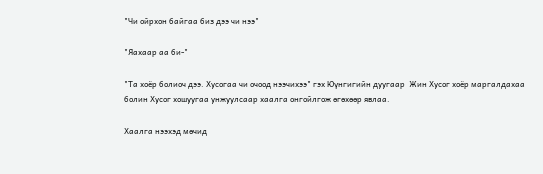"Чи ойрхон байгаа биз дээ чи нээ"

"Яахаар аа би-"

"Та хоёр болиоч дээ. Хусогаа чи очоод нээчихээ" гэх Юүнгигийн дуугаар  Жин Хусог хоёр маргалдахаа болин Хусог хошуугаа унжуулсаар хаалга онгойлгож өгөхөөр явлаа.

Хаалга нээхэд мөчид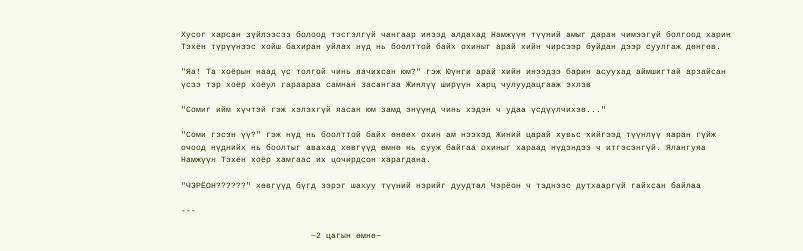Хусог харсан зүйлээсээ болоод тэсгэлгүй чангаар инээд алдахад Намжүүн түүний амыг даран чимээгүй болгоод харин Тэхён түрүүнээс хойш бахиран уйлах нүд нь боолттой байх охиныг арай хийн чирсээр буйдан дээр суулгаж дөнгөв.

"Яа! Та хоёрын наад үс толгой чинь яачихсан юм?" гэж Юүнги арай хийн инээдээ барин асуухад аймшигтай арзайсан үсээ тэр хоёр хоёул гараараа самнан засангаа Жинлүү ширүүн харц чулуудацгааж эхлэв

"Сомиг ийм хүчтэй гэж хэлэхгүй яасан юм замд энүүнд чинь хэдэн ч удаа үсдүүлчихэв..."

"Соми гэсэн үү?" гэж нүд нь боолттой байх өнөөх охин ам нээхэд Жиний царай хувьс хийгээд түүнлүү яаран гүйж очоод нүднийх нь боолтыг авахад хөвгүүд өмнө нь сууж байгаа охиныг хараад нүдэндээ ч итгэсэнгүй. Ялангуяа Намжүүн Тэхён хоёр хамгаас их цочирдсон харагдана.

"ЧЭРЁОН??????" хөвгүүд бүгд зэрэг шахуу түүний нэрийг дуудтал Чэрёон ч тэднээс дутхааргүй гайхсан байлаа

---

                          ~2 цагын өмнө~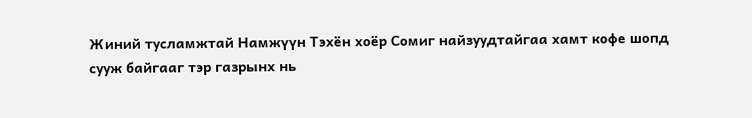Жиний тусламжтай Намжүүн Тэхён хоёр Сомиг найзуудтайгаа хамт кофе шопд сууж байгааг тэр газрынх нь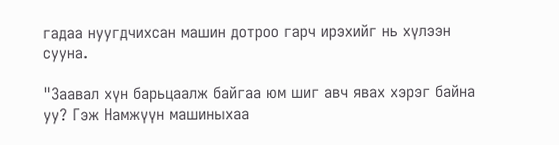гадаа нуугдчихсан машин дотроо гарч ирэхийг нь хүлээн сууна.

"Заавал хүн барьцаалж байгаа юм шиг авч явах хэрэг байна уу? Гэж Намжүүн машиныхаа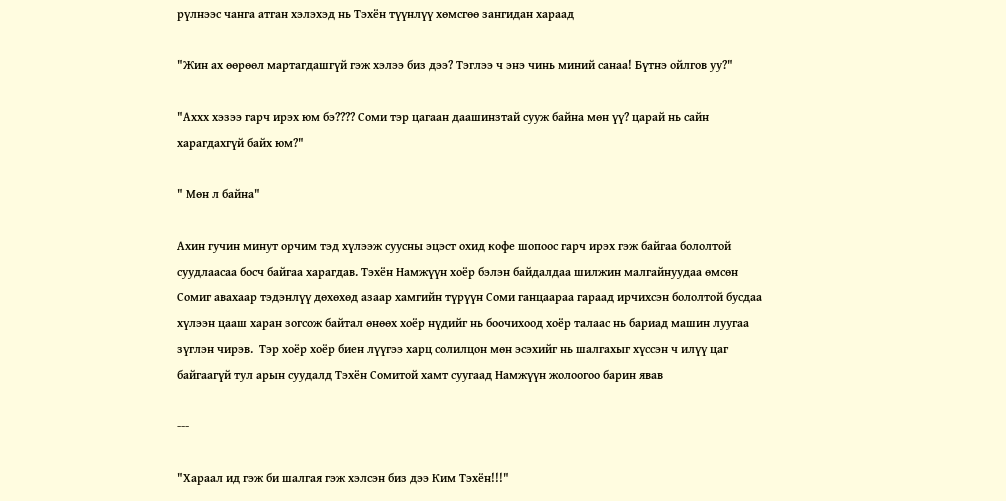рүлнээс чанга атган хэлэхэд нь Тэхён түүнлүү хөмсгөө зангидан хараад

"Жин ах өөрөөл мартагдашгүй гэж хэлээ биз дээ? Тэглээ ч энэ чинь миний санаа! Бүтнэ ойлгов уу?"

"Аххх хэзээ гарч ирэх юм бэ???? Соми тэр цагаан даашинзтай сууж байна мөн үү? царай нь сайн харагдахгүй байх юм?"

" Мөн л байна"

Ахин гучин минут орчим тэд хүлээж суусны эцэст охид кофе шопоос гарч ирэх гэж байгаа бололтой суудлаасаа босч байгаа харагдав. Тэхён Намжүүн хоёр бэлэн байдалдаа шилжин малгайнуудаа өмсөн Сомиг авахаар тэдэнлүү дөхөхөд азаар хамгийн түрүүн Соми ганцаараа гараад ирчихсэн бололтой бусдаа хүлээн цааш харан зогсож байтал өнөөх хоёр нүдийг нь боочихоод хоёр талаас нь бариад машин луугаа зүглэн чирэв.  Тэр хоёр хоёр биен лүүгээ харц солилцон мөн эсэхийг нь шалгахыг хүссэн ч илүү цаг байгаагүй тул арын суудалд Тэхён Сомитой хамт суугаад Намжүүн жолоогоо барин явав

---

"Хараал ид гэж би шалгая гэж хэлсэн биз дээ Ким Тэхён!!!"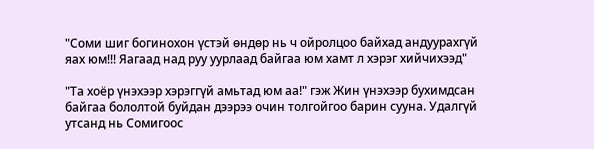"Соми шиг богинохон үстэй өндөр нь ч ойролцоо байхад андуурахгүй яах юм!!! Яагаад над руу уурлаад байгаа юм хамт л хэрэг хийчихээд"

"Та хоёр үнэхээр хэрэггүй амьтад юм аа!" гэж Жин үнэхээр бухимдсан байгаа бололтой буйдан дээрээ очин толгойгоо барин сууна. Удалгүй утсанд нь Сомигоос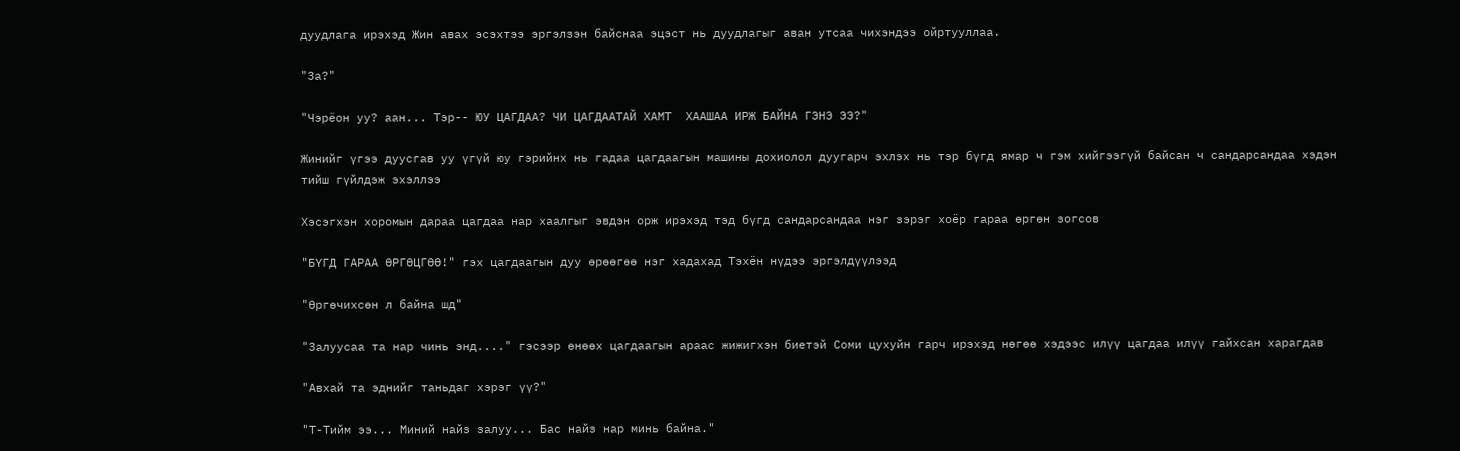дуудлага ирэхэд Жин авах эсэхтээ эргэлзэн байснаа эцэст нь дуудлагыг аван утсаа чихэндээ ойртууллаа.

"За?"

"Чэрёон уу? аан... Тэр-- ЮУ ЦАГДАА? ЧИ ЦАГДААТАЙ ХАМТ  ХААШАА ИРЖ БАЙНА ГЭНЭ ЭЭ?"

Жинийг үгээ дуусгав уу үгүй юу гэрийнх нь гадаа цагдаагын машины дохиолол дуугарч эхлэх нь тэр бүгд ямар ч гэм хийгээгүй байсан ч сандарсандаа хэдэн тийш гүйлдэж эхэллээ

Хэсэгхэн хоромын дараа цагдаа нар хаалгыг эвдэн орж ирэхэд тэд бүгд сандарсандаа нэг зэрэг хоёр гараа өргөн зогсов

"БҮГД ГАРАА ӨРГӨЦГӨӨ!" гэх цагдаагын дуу өрөөгөө нэг хадахад Тэхён нүдээ эргэлдүүлээд

"Өргөчихсөн л байна шд"

"Залуусаа та нар чинь энд...." гэсээр өнөөх цагдаагын араас жижигхэн биетэй Соми цухуйн гарч ирэхэд нөгөө хэдээс илүү цагдаа илүү гайхсан харагдав

"Авхай та эднийг таньдаг хэрэг үү?"

"Т-Тийм ээ... Миний найз залуу... Бас найз нар минь байна."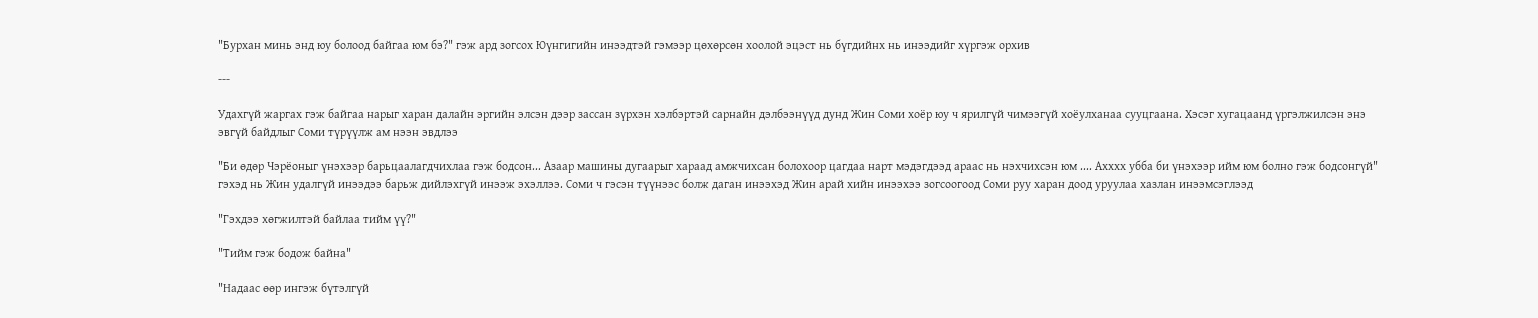"Бурхан минь энд юу болоод байгаа юм бэ?" гэж ард зогсох Юүнгигийн инээдтэй гэмээр цөхөрсөн хоолой эцэст нь бүгдийнх нь инээдийг хүргэж орхив

---

Удахгүй жаргах гэж байгаа нарыг харан далайн эргийн элсэн дээр зассан зүрхэн хэлбэртэй сарнайн дэлбээнүүд дунд Жин Соми хоёр юу ч ярилгүй чимээгүй хоёулханаа сууцгаана. Хэсэг хугацаанд үргэлжилсэн энэ эвгүй байдлыг Соми түрүүлж ам нээн эвдлээ

"Би өдөр Чэрёоныг үнэхээр барьцаалагдчихлаа гэж бодсон... Азаар машины дугаарыг хараад амжчихсан болохоор цагдаа нарт мэдэгдээд араас нь нэхчихсэн юм .... Ахххх убба би үнэхээр ийм юм болно гэж бодсонгүй" гэхэд нь Жин удалгүй инээдээ барьж дийлэхгүй инээж эхэллээ. Соми ч гэсэн түүнээс болж даган инээхэд Жин арай хийн инээхээ зогсоогоод Соми руу харан доод уруулаа хазлан инээмсэглээд

"Гэхдээ хөгжилтэй байлаа тийм үү?"

"Тийм гэж бодож байна"

"Надаас өөр ингэж бүтэлгүй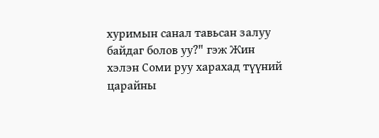хуримын санал тавьсан залуу байдаг болов уу?" гэж Жин хэлэн Соми руу харахад түүний царайны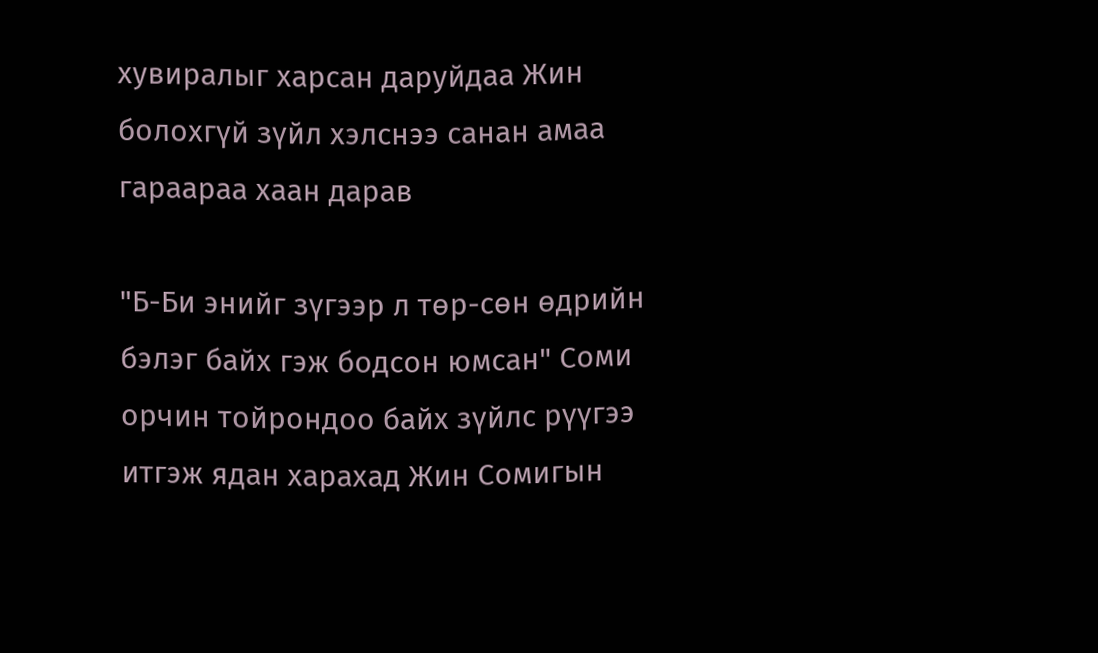хувиралыг харсан даруйдаа Жин болохгүй зүйл хэлснээ санан амаа гараараа хаан дарав

"Б-Би энийг зүгээр л төр-сөн өдрийн бэлэг байх гэж бодсон юмсан" Соми орчин тойрондоо байх зүйлс рүүгээ итгэж ядан харахад Жин Сомигын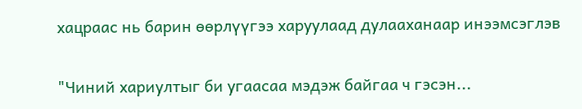хацраас нь барин өөрлүүгээ харуулаад дулааханаар инээмсэглэв

"Чиний хариултыг би угаасаа мэдэж байгаа ч гэсэн...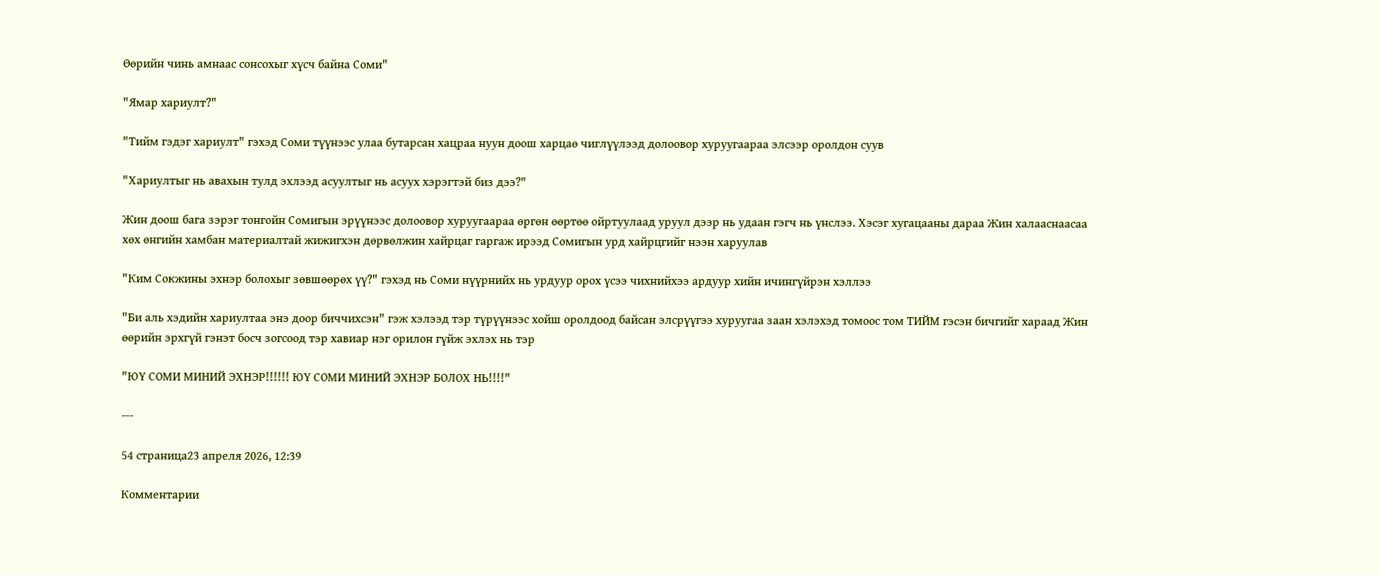Өөрийн чинь амнаас сонсохыг хүсч байна Соми"

"Ямар хариулт?"

"Тийм гэдэг хариулт" гэхэд Соми түүнээс улаа бутарсан хацраа нуун доош харцаө чиглүүлээд долоовор хуруугаараа элсээр оролдон суув

"Хариултыг нь авахын тулд эхлээд асуултыг нь асуух хэрэгтэй биз дээ?"

Жин доош бага зэрэг тонгойн Сомигын эрүүнээс долоовор хуруугаараа өргөн өөртөө ойртуулаад уруул дээр нь удаан гэгч нь үнслээ. Хэсэг хугацааны дараа Жин халааснаасаа хөх өнгийн хамбан материалтай жижигхэн дөрвөлжин хайрцаг гаргаж ирээд Сомигын урд хайрцгийг нээн харуулав

"Ким Сокжины эхнэр болохыг зөвшөөрөх үү?" гэхэд нь Соми нүүрнийх нь урдуур орох үсээ чихнийхээ ардуур хийн ичингүйрэн хэллээ

"Би аль хэдийн хариултаа энэ доор биччихсэн" гэж хэлээд тэр түрүүнээс хойш оролдоод байсан элсрүүгээ хуруугаа заан хэлэхэд томоос том ТИЙМ гэсэн бичгийг хараад Жин өөрийн эрхгүй гэнэт босч зогсоод тэр хавиар нэг орилон гүйж эхлэх нь тэр

"ЮҮ СОМИ МИНИЙ ЭХНЭР!!!!!! ЮҮ СОМИ МИНИЙ ЭХНЭР БОЛОХ НЬ!!!!"

---

54 страница23 апреля 2026, 12:39

Комментарии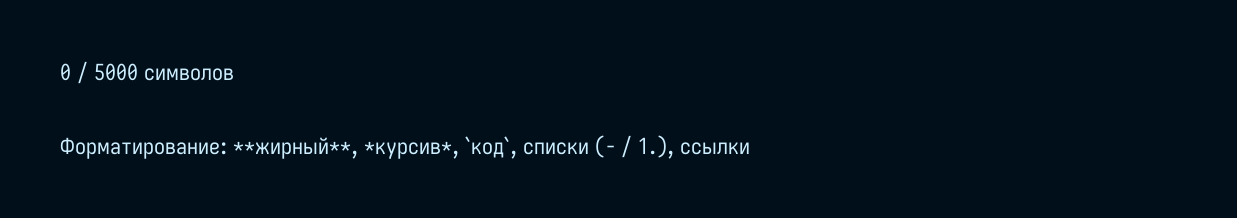0 / 5000 символов

Форматирование: **жирный**, *курсив*, `код`, списки (- / 1.), ссылки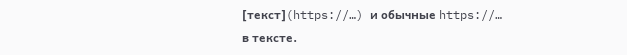[текст](https://…) и обычные https://… в тексте.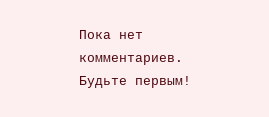Пока нет комментариев. Будьте первым!